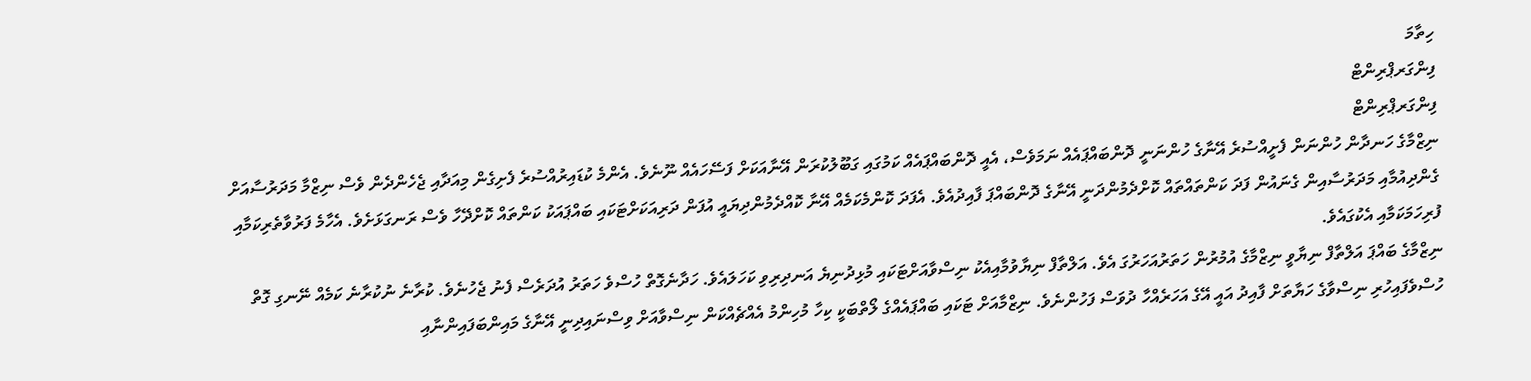ހިތާމަ
ފިންގަރޕްރިންޓް
ފިންގަރޕްރިންޓް
ނިޒްމާގެ ހަނދާން ހުންނަން ފެށީއްސުރެ އޭނާގެ ހުންނަނީ ދޮންބައްޕައެއް ނަމަވެސް، އެއީ ދޮންބައްޕައެއް ކަމުގައި ގަބޫލުކުރަން އޭނާއަކަށް ފަސޭހައެއް ނޫނެވެ. އެންމެ ކުޑައިރުއްސުރެ ފެށިގެން މިއަދާއި ޖެހެންދެން ވެސް ނިޒްމާ މަދަރުސާއަށް ގެންދިއުމާއި މަދަރުސާއިން ގެނައުން ފަދަ ކަންތައްތައް ކޮށްދެމުންދަނީ އޭނާގެ ދޮންބައްޕަ ފާއިދުއެވެ. އެފަދަ ކޮންމެކަމެއް އޭނާ ކޮއްދެމުންދިޔައީ އުފަން ދަރިއަކަށްޓަކައި ބައްޕައަކު ކަންތައް ކޮށްދޭހާ ވެސް ރަނގަޅަށެވެ. އެހާމެ ފަރުވާތެރިކަމާއި ފުރިހަމަކަމާއި އެކުގައެވެ.
ނިޒްމާގެ ބައްޕަ އަލްތާފް ނިޔާވީ ނިޒްމާގެ އުމުރުން ހަތަރުއަހަރުގަ އެވެ. އަލްތާފް ނިޔާވުމާއިއެކު ނިސްވާއަށްޓަކައި މުޅިދުނިޔެ އަނދިރިވި ކަހަލައެވެ. ހަދާނެގޮތް ހުސްވެ ހަތަރު އުދަރެސް ފެނު ޖެހުނެވެ. ކުރާނެ ނުކުރާނެ ކަމެއް ނޭނގި ގޮތް ހުސްވެފައިހުރި ނިސްވާގެ ހަޔާތަށް ފާއިދު އައީ އޭގެ އަހަރެއްހާ ދުވަސް ފަހުންނެވެ. ނިޒްމާއަށް ޓަކައި ބައްޕައެއްގެ ލޯތްބަކީ ކިހާ މުހިންމު އެއްޗެއްކަން ނިސްވާއަށް ވިސްނައިދިނީ އޭނާގެ މައިންބަފައިންނާއި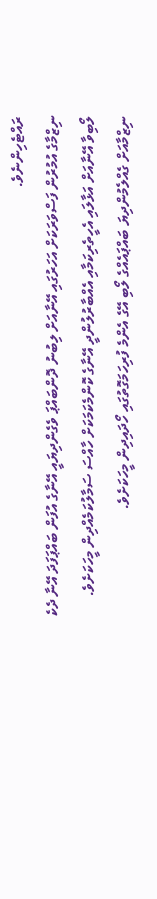ރައްޓެހިންނެވެ.
ނިޒްމާގެ އުމުރުން ފަސްވަރަކަށް އަހަރުގައި އޭނާއަށް ލިބުނު ދޮންބައްޕަ ވެގެންދިޔައީ އޭނާގެ އުފަން ބައްޕަފަދަ އޭނާ ދެކެ ލޯބިވާ އޭނާއަށް އަޅާލައި އެހީތެރިކަމާއި އެއްބާރުލުންދީ އޭނާގެ ކޮންމެކަމަކަށް ހާއްސަ ސަމާލުކަމެއްދިން މީހަކަށެވެ. ނިޒްމާއަށް ގެއްލެމުންދިޔަ ބައްޕައެއްގެ ލޯބި އޭގެ އެންމެ ފުރިހަމަގޮތުގައި ހޯދައިދިން މީހަކަށެވެ.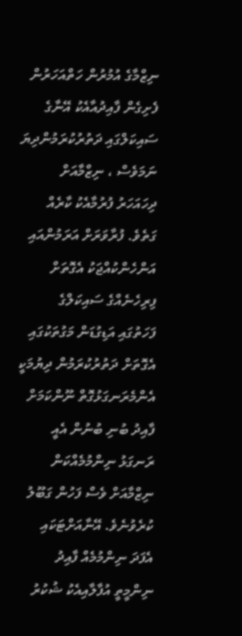ނިޒްމާގެ އުމުރުން ހަތްއަހަރުން ފެށިގެން ފާއިދުއާއެކު އޭނާގެ ސައިކަލްގައި ދަތުރުކުރަމުންދިޔަ ނަމަވެސް ، ނިޒްމާއަށް ދިހައަހަރު ފުރުމާއެކު ކާރެއް ގަތެވެ. ފުރާވަރަށް އަރަމުންއައި އަންހެންކުއްޖަކު އެގޮތަށް ފިރިހެނެއްގެ ސައިކަލްގެ ފަހަތުގައި އަޑިގުޑަން މަގުތަކުގައި އެގޮތަށް ދަތުރުކުރަމުން ދިޔުމަކީ އެންމެރަނގަޅުގޮތް ނޫންކަމަށް ފާއިދު ބުނި ބުނުން އެއީ ރަނގަޅު ނިންމުމެއްކަން ނިޒްމާއަށް ވެސް ފަހުން ގަބޫލު ކުރެވުނެވެ. އޭނާއަށްޓަކައި އެފަދަ ނިންމުމެއް ފާއިދު ނިންމީތީ އުފާލާއިއެކު ޝުކުރު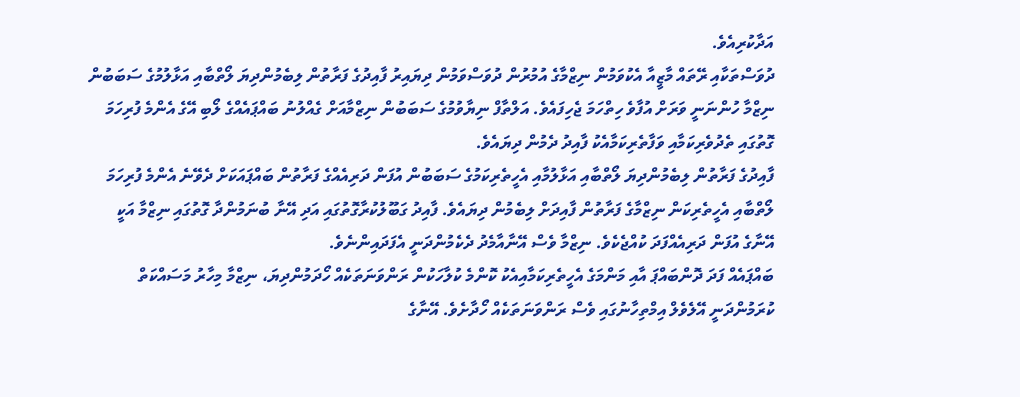އަދާކުރިއެވެ.
ދުވަސްތަކާއި ރޭތައް މާޒީއާ އެކުވަމުން ނިޒްމާގެ އުމުރުން ދުވަސްވަމުން ދިޔައިރު ފާއިދުގެ ފަރާތުން ލިބެމުންދިޔަ ލޯތްބާއި އަޅާލުމުގެ ސަބަބުން ނިޒްމާ ހުންނަނީ ވަރަށް އުފާވެ ހިތްހަމަ ޖެހިފައެވެ. އަލްތާފް ނިޔާވުމުގެ ސަބަބުން ނިޒްމާއަށް ގެއްލުނު ބައްޕައެއްގެ ލޯބި އޭގެ އެންމެ ފުރިހަމަ ގޮތުގައި ތެދުވެރިކަމާއި ވަފާތެރިކަމާއެކު ފާއިދު ދެމުން ދިޔައެވެ.
ފާއިދުގެ ފަރާތުން ލިބެމުންދިޔަ ލޯތްބާއި އަޅާލުމާއި އެހީތެރިކަމުގެ ސަބަބުން އުފަން ދަރިއެއްގެ ފަރާތުން ބައްޕައަކަށް ދެވޭނެ އެންމެ ފުރިހަމަ ލޯތްބާއި އެހީތެރިކަން ނިޒްމާގެ ފަރާތުން ފާއިދަށް ލިބެމުން ދިޔައެވެ. ފާއިދު ގަބޫލުކުރާގޮތުގައި އަދި އޭނާ ބުނަމުންދާ ގޮތުގައި ނިޒްމާ އަކީ އޭނާގެ އުފަން ދަރިއެއްފަދަ ކުއްޖެކެވެ. ނިޒްމާ ވެސް އޭނާއާމެދު ދެކެމުންދަނީ އެފަދައިންނެވެ.
ބައްޕައެއް ފަދަ ދޮންބައްޕަ އާއި މަންމަގެ އެހީތެރިކަމާއިއެކު ކޮންމެ ކުލާހަކުން ރަންވަނަތަކެއް ހޯދަމުންދިޔަ، ނިޒްމާ މިހާރު މަސައްކަތް ކުރަމުންދަނީ އޭލެވެލް އިމްތިހާނުގައި ވެސް ރަންވަނަތަކެއް ހޯދާށެވެ. އޭނާގެ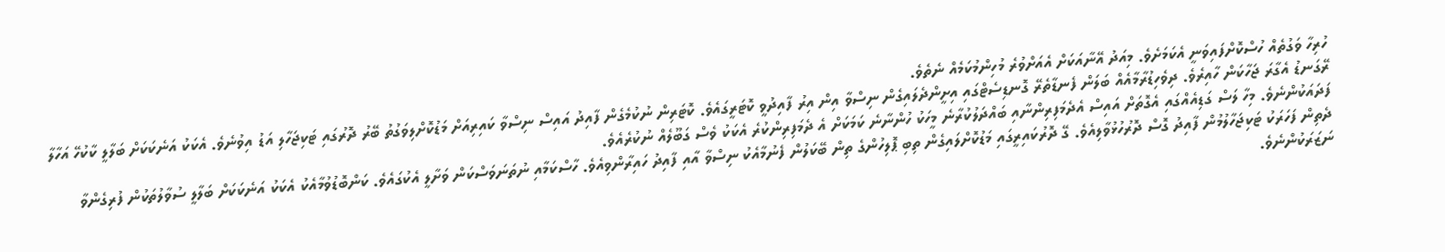ހުރިހާ ވަގުތެއް ހުސްކޮށްފައިވަނީ އެކަމަށެވެ. މިއަދު އޭނާއަކަށް އެއަށްވުރެ މުހިންމުކަމެއް ނެތެވެ.
ރޭގަނޑު އެގާރަ ޖަހާކަން ހާއިރެވެ. ދިވެހިޑުރާމާއެއް ބަލަން ފެނޑާތެރޭ ގޮނޑިސެޓްގައި އިށީންދެލައިގެން ނިސްވާ އިން އިރު ފާއިދުވީ ކޮޓަރީގައެވެ. ކޮޓަރިން ނުކުމެގެން ފާއިދު އައިސް ނިސްވާ ކައިރިއަށް މަޑުކޮށްލިވަގުތު ބޭރު ދޮރުގައި ޓަކިޖަހާލި އަޑު އިވުނެވެ. އެކަކު އަނެކަކަށް ބަލާލީ ކާކުހޭ އަހާލާ ފަދައަކުންނެވެ. މިހާ ލަސް ގަޑިއެއްގައި އެގޮތަށް އައިސް އެދެމަފިރިންނާއި ބައްދަލުކުރާނެ މީހަކު ހުންނާނެ ކަމަކަށް އެ ދެމަފިރިންކުރެ އެކަކު ވެސް ގަބޫލެއް ނުކުރެއެވެ.
ދެތިން ފަހަރަކު ޓަކިޖަހާލުމުން ފާއިދު ގޮސް ދޮރުހުޅުވާލިއެވެ. ގޭ ދޮރުކައިރީގައި މަޑުކޮށްލައިގެން ތިބި ޕޮލިހުންގެ ތިން ބޭކަލުން ފެނުމާއެކު ނިސްވާ އާއި ފާއިދު ހައިރާންވިއެވެ. ހާސްކަމާއި ނުތަނަވަސްކަން ވަށާލީ އެކުގައެވެ. ކަންބޮޑުވުމާއެކު އެކަކު އަނެކަކަށް ބަލާލީ ސުވާލުތަކުން ފުރިގެންވާ ނަޒަރަކުންނެވެ.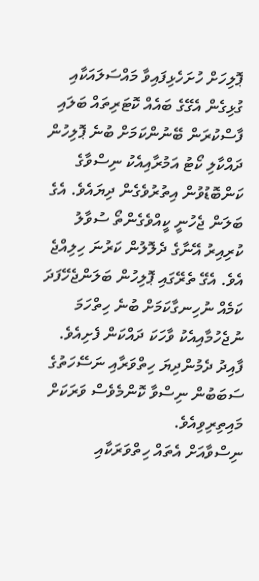ޕޮލިހަށް ހުށަހެޅިފައިވާ މައްސަލައަކާއި ގުޅިގެން އެގޭގެ ބައެއް ކޮޓަރިތައް ބަލައި ފާސްކުރަން ބޭނުންކަމަށް ބުނެ ޕޮލިހުން ދައްކާލި ކޯޓު އަމުރާއިއެކު ނިސްވާގެ ކަންބޮޑުވުން އިތުރުވެގެން ދިޔައެވެ. އެގެ ބަލަން ޖެހުނީ ކީއްވެގެންތޯ ސުވާލު ކުރިއިރު އޭނާގެ ދެލޮލުން ކަރުނަ ހިލިއްޖެ އެވެ. އެގޭ ތެރޭގައި ޕޮލިހުން ބަލަންޖެހޭފަދަ ކަމެއް ނުހިނގާކަމަށް ބުނެ ހިތްހަމަ ނުޖެހުމާއިއެކު ވާހަކަ ދައްކަން ފެށިއެވެ. ފާއިދު ދެމުންދިޔަ ހިތްވަރާއި ނަސޭހަތުގެ ސަބަބުން ނިސްވާ ކޮންމެވެސް ވަރަކަށް މައިތިރިވިއެވެ.
ނިސްވާއަށް އެތައް ހިތްވަރަކާއި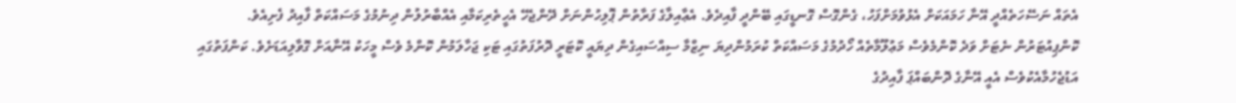އެތައް ނަސޭހަތެއްދީ އޭނާ ހަމައަކަށް އެޅުވުމަށްފަހު، ގެންގޮސް ގޮނޑީގައި ބޭންދީ ފާއިދެވެ. އެޢާއިލާގެ ފަރާތުން ޕޮލިހުންނަށް ދޭންޖެހޭ އެހީތެރިކަމާއި އެއްބާރުލުން ދިނުމުގެ މަސައްކަތް ފާއިދު ފެށިއެވެ.
ކޮންޕިއުޓަރުން ނެޓަށް ވަދެ ކޮންމެވެސް މަޢުލޫމާތެއް ހޯދުމުގެ މަސައްކަތް ކުރަމުންދިޔަ ނިޒްމާ ސިއްސައިގެން ދިޔައީ ކޮޓަރީ ދޮރުފަތުގައި ޓަކި ޖަހާލަމުން ކޮންމެ ވެސް މީހަކު އޭނާއަށް ގޮވާލިއަޑަށެވެ. ކަންފަތުގައި އަޑުޖެހުމާއެކުވެސް އެއީ އޭނާގެ ދޮންބައްޕަ ފާއިދުގެ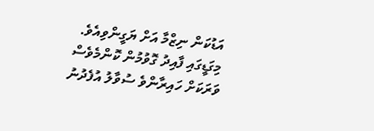އަޑުކަން ނިޒްމާ އަށް ޔަގީންވިއެވެ.
މިގަޑީގައި ފާއިދު ގޮވުމުން ކޮންމެވެސް ވަރަކަށް ހައިރާންވެ ސުވާލު އުފެދުނު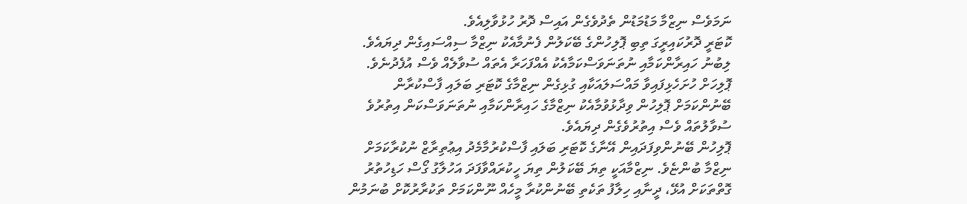ނަމަވެސް ނިޒްމާ މަޑުމަޑުން ތެދުވެގެން އައިސް ދޮރު ހުޅުވާލިއެވެ.
ކޮޓަރީ ދޮރުކައިރީގަ ތިބި ޕޮލިހުންގެ ބޭކަލުން ފެނުމާއެކު ނިޒްމާ ސިއްސައިގެން ދިޔައެވެ. ލިބުނު ހައިރާންކަމާއި ނުތަނަވަސްކަމާއެކު އެއްފަހަރާ އެތައް ސުވާލެއް ވެސް އުފެދުނެވެ.
ޕޮލިހަށް ހުށަހެޅިފައިވާ މައްސަލައަކާއި ގުޅިގެން ނިޒްމާގެ ކޮޓަރި ބަލައި ފާސްކުރާން ބޭނުންކަމަށް ޕޮލިހުން ވިދާޅުވުމާއެކު ނިޒްމާގެ ހައިރާންކަމާއި ނުތަނަވަސްކަން އިތުރުވެ ސުވާލުތައް ވެސް އިތުރުވެގެން ދިޔައެވެ.
ޕޮލިހުން ބޭނުންވިފަދައިން އޭނާގެ ކޮޓަރި ބަލައި ފާސްކުރުމާމެދު އިޢުތިރާޒް ނުކުރާކަމަށް ނިޒްމާ ބުންޏެވެ. ނިޒްމާއަކީ ތިޔަ ބޭކަލުން ތިޔަ ހީކުރައްވާފަދަ އަހުލާގު ގޯސް ހަޑިހުތުރު ގޮތްތަކަށް އުޅޭ، ދީނާއި ހިލާފު ތަކެތި ބޭނުންކުރާ މީހެއް ނޫންކަމަށް ތަކުރާރުކޮށް ބުނަމުން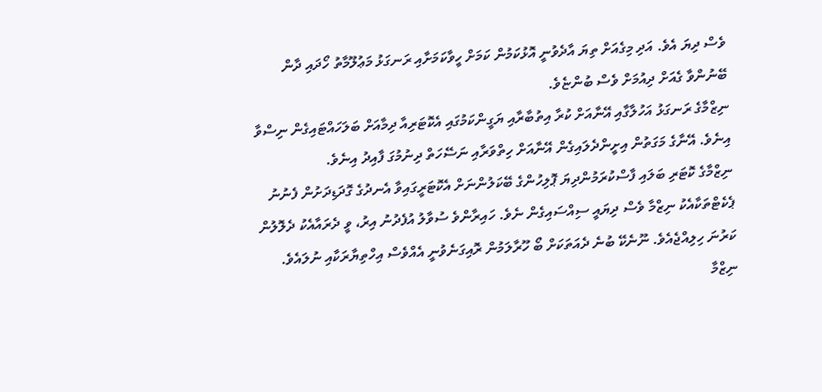ވެސް ދިޔަ އެވެ. އަދި މިގެއަށް ތިޔަ އާދެވުނީ އޮޅުކަމުން ކަމަށް ހީވާކަމަށާއި ރަނގަޅު މަޢުލޫމާތު ހޯދައި ދާން ބޭނުންވާ ގެއަށް ދިއުމަށް ވެސް ބުންޏެވެ.
ނިޒްމާގެ ރަނގަޅު އަހުލާގާއި އޭނާއަށް ކުރާ އިތުބާރާއި ޔަގީންކަމުގައި އެކޮޓަރިއާ ދިމާއަށް ބަލަހައްޓައިގެން ނިސްވާ އިނެވެ. އޭނާގެ މަގަތުން އިށީންދެލައިގެން އޭނާއަށް ހިތްވަރާއި ނަސޭހަތް ދިނުމުގަ ފާއިދު އިނެވެ.
ނިޒްމާގެ ކޮޓަރި ބަލައި ފާސްކުރަމުންދިޔަ ޕޮލިހުންގެ ބޭކަލުންނަށް އެކޮޓަރީގައިވާ އެނދުގެ ގޮދަޑިދަށުން ފެނުނު ޕެކެޓްތަކާއެކު ނިޒްމާ ވެސް ދިޔައީ ސިއްސައިގެން ނެވެ. ހައިރާންވެ ސުވާލު އުފެދުނު އިރު، ވީ ދެރައާއެކު ދެލޮލުން ކަރުނަ ހިލިއްޖެއެވެ. ނޫނެކޭ ބުނެ ދެއަތަކަށް ބޯ ހޫރާލަމުން ރޮއިގަނެވުނީ އެއްވެސް އިހްތިޔާރަކާއި ނުލައެވެ.
ނިޒްމާ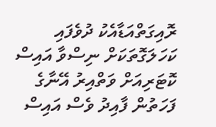ރޮއިގަތްއަޑާއެކު ދުވެފައި ކަހަލަގޮތަކަށް ނިސްވާ އައިސް ކޮޓަރިއަށް ވަތްއިރު އޭނާގެ ފަހަތުން ފާއިދު ވެސް އައިސް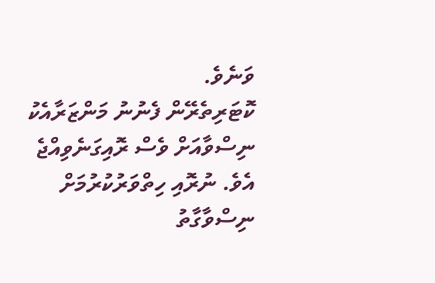ވަނެވެ.
ކޮޓަރިތެރޭން ފެނުނު މަންޒަރާއެކު ނިސްވާއަށް ވެސް ރޮއިގަނެވިއްޖެ އެވެ. ނުރޮއި ހިތްވަރުކުރުމަށް ނިސްވާގާތު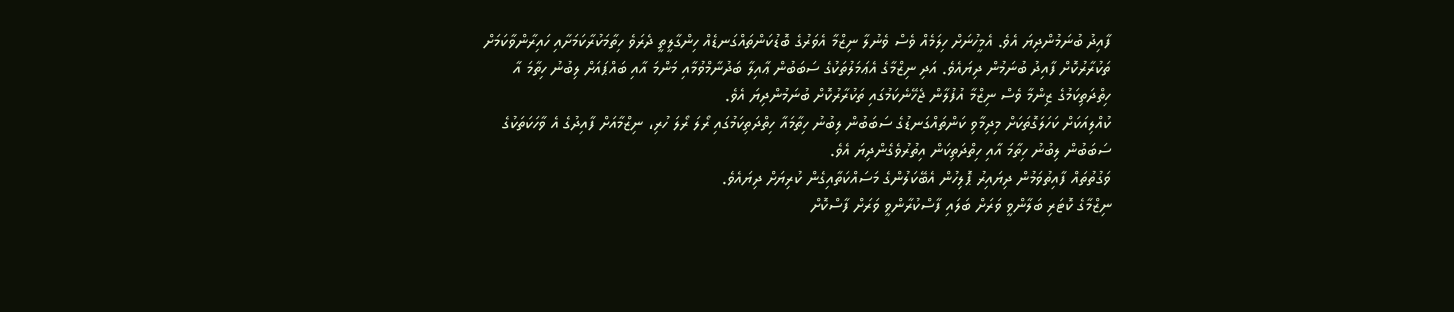ފާއިދު ބުނަމުންދިޔަ އެވެ. އެމީހުނަށް ހިލަމެއް ވެސް ވެނުލާ ނިޒްމާ އެވަރުގެ ބޮޑުކަންތައްގަނޑެއް ހިންގާލީތީ ދެރަވެ ހިތާމަކުރާކަމަށާއި ހައިރާންވާކަމަށް ތަކުރާރުކޮށް ފާއިދު ބުނަމުން ދިޔައެވެ. އަދި ނިޒްމާގެ އެޢަމަލުތަކުގެ ސަބަބުން ޢާއިލާ ބަދުނާމްވުމާއި މަންމަ އާއި ބައްޕައަށް ލިބުނު ހިތާމަ އާ ހިތްދަތިކަމުގެ ޒިންމާ ވެސް ނިޒްމާ އުފުލާން ޖެހޭނެކަމުގައި ތަކުރާރުކޮށް ބުނަމުންދިޔަ އެވެ.
ކުއްލިއަކަށް ކަހަލަގޮތަކަށް މިދިމާވި ކަންތައްގަނޑުގެ ސަބަބުން ލިބުނު ހިތާމައާ ހިތްދަތިކަމުގައި ރޯލަ ރޯލަ ހުރި، ނިޒްމާއަށް ފާއިދުގެ އެ ވާހަކަތަކުގެ ސަބަބުން ލިބުނު ހިތާމަ އާއި ހިތްދަތިކަން އިތުރުވެގެންދިޔަ އެވެ.
ވަގުތުތައް ފާއިތުވަމުން ދިޔައިރު ޕޮލިހުން އެބޭކަލުންގެ މަސައްކަތާއިގެން ކުރިޔަށް ދިޔައެވެ.
ނިޒްމާގެ ކޮޓަރި ބަލާންވީ ވަރަށް ބަލައި ފާސްކުރާންވީ ވަރަށް ފާސްކޮށް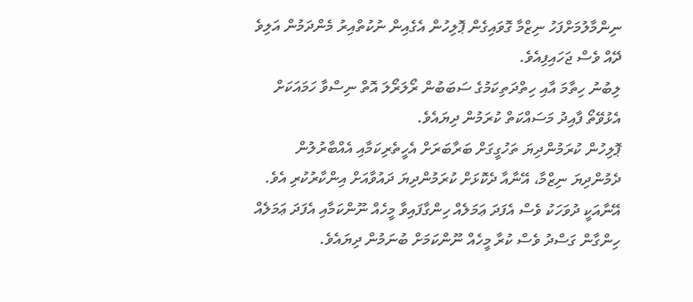ނިންމާލުމަށްފަހު ނިޒްމާ ގޮވައިގެން ޕޮލިހުން އެގެއިން ނުކުތްއިރު މެންދަމުން އަލިވެ ދޭއް ވެސް ޖަހައިފިއެވެ.
ލިބުނު ހިތާމަ އާއި ހިތްދަތިކަމުގެ ސަބަބުން ރޯލަރޯލަ އޮތް ނިސްވާ ހަމައަކަށް އެޅުވޭތޯ ފާއިދު މަސައްކަތް ކުރަމުން ދިޔައެވެ.
ޕޮލިހުން ކުރަމުންދިޔަ ތަހުގީގަށް ބަރާބަރަށް އެހީތެރިކަމާއި އެއްބާރުލުން ދެމުންދިޔަ ނިޒްމާ، އޭނާއާ ދެކޮޅަށް ކުރަމުންދިޔަ ދައުވާއަށް އިންކާރުކުރި އެވެ. އޭނާއަކީ ދުވަހަކު ވެސް އެފަދަ ޢަމަލެއް ހިންގާފައިވާ މީހެއް ނޫންކަމާއި އެފަދަ ޢަމަލެއް ހިންގާން ގަސްދު ވެސް ކުރާ މީހެއް ނޫންކަމަށް ބުނަމުން ދިޔައެވެ.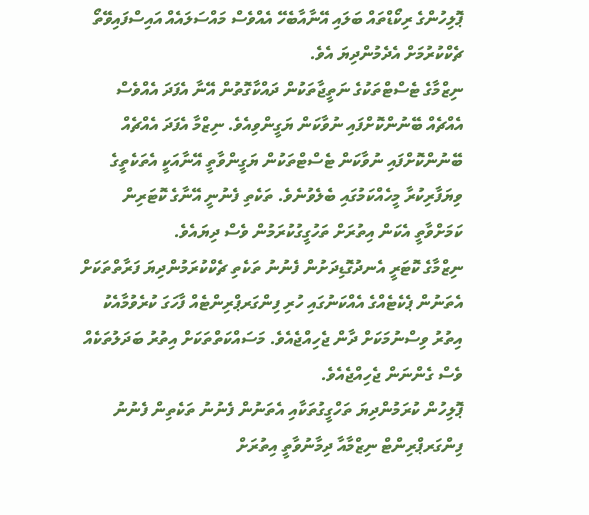ޕޮލިހުންގެ ރިކޯޑްތައް ބަލައި އޭނާއާބެހޭ އެއްވެސް މައްސަލައެއް އައިސްފައިވޭތޯ ޗެކްކުރުމަށް އެދެމުންދިޔަ އެވެ.
ނިޒްމާގެ ޓެސްޓްތަކުގެ ނަތީޖާތަކުން ދައްކާގޮތުން އޭނާ އެފަދަ އެއްވެސް އެއްޗެއް ބޭނުންކޮށްފައި ނުވާކަން ޔަގީންވިއެވެ. ނިޒްމާ އެފަދަ އެއްޗެއް ބޭނުންކޮށްފައި ނުވާކަން ޓެސްޓްތަކުން ޔަގީންވާތީ އޭނާއަކީ އެތަކެތީގެ ވިޔަފާރިކުރާ މީހެއްކަމުގައި ބެލެވުނެވެ. ތަކެތި ފެނުނީ އޭނާގެ ކޮޓަރިން ކަމަށްވާތީ އެކަން އިތުރަށް ތަހުގީގުކުރަމުން ވެސް ދިޔައެވެ.
ނިޒްމާގެ ކޮޓަރީ އެނދުގޮޑިދަށުން ފެނުނު ތަކެތި ޗެކްކުރަމުންދިޔަ ފަރާތްތަކަށް އެތަނުން ޕެކެޓެއްގެ އެއްކަނުގައި ހުރި ފިންގަރޕްރިންޓެއް ފާހަގަ ކުރެވުމާއެކު އިތުރު ވިސްނުމަކަށް ދާން ޖެހިއްޖެއެވެ. މަސައްކަތްތަކަށް އިތުރު ބަދަލުތަކެއް ވެސް ގެންނަން ޖެހިއްޖެއެވެ.
ޕޮލިހުން ކުރަމުންދިޔަ ތަހްގީގުތަކާއި އެތަނުން ފެނުނު ތަކެތިން ފެނުނު ފިންގަރޕްރިންޓް ނިޒްމާއާ ދިމާނުވާތީ އިތުރަށް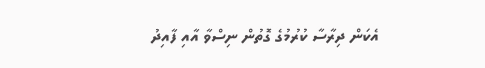އެކަން ދިރާސާ ކުރުމުގެ ގޮތުން ނިސްވާ އާއި ފާއިދު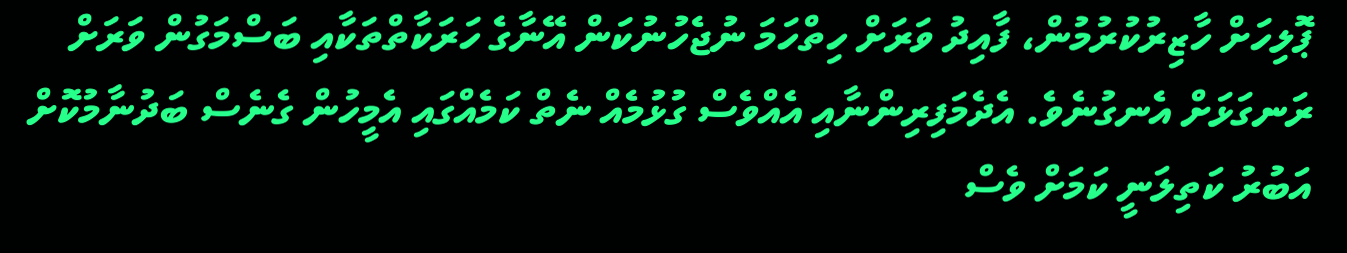ޕޮލިހަށް ހާޒިރުކުރުމުން، ފާއިދު ވަރަށް ހިތްހަމަ ނުޖެހުނުކަން އޭނާގެ ހަރަކާތްތަކާއި ބަސްމަގުން ވަރަށް ރަނގަޅަށް އެނގުނެވެ. އެދެމަފިރިންނާއި އެއްވެސް ގުޅުމެއް ނެތް ކަމެއްގައި އެމީހުން ގެނެސް ބަދުނާމުކޮށް އަބުރު ކަތިލަނީ ކަމަށް ވެސް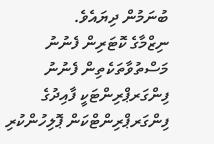ބުނަމުން ދިޔައެވެ.
ނިޒްމާގެ ކޮޓަރިން ފެނުނު މަސްތުވާތަކެތިން ފެނުނު ފިންގަރޕްރިންޓަކީ ފާއިދުގެ ފިންގަރޕްރިންޓްކަން ޕޮލިހުންކުރި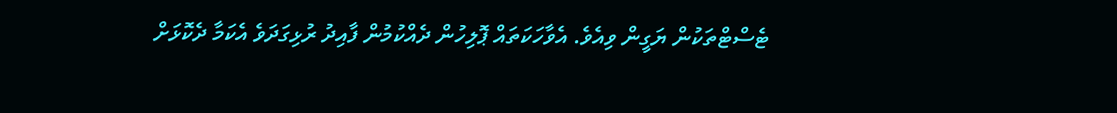ޓެސްޓްތަކުން ޔަގީން ވިއެވެ. އެވާހަކަތައް ޕޮލިހުން ދެއްކުމުން ފާއިދު ރުޅިގަދަވެ އެކަމާ ދެކޮޅަށް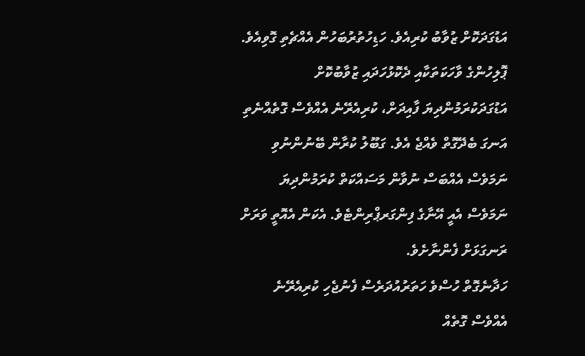އަޑުގަދަކޮށް ޒުވާބު ކުރިއެވެ. ހަޑިހުތުރުބަހުން އެއްޗެތި ގޮވިއެވެ.
ޕޮލިހުންގެ ވާހަކަތަކާއި ދެކޮޅުހަދައި ޒުވާބުކޮށް އަޑުގަދަކުރަމުންދިޔަ ފާއިދަށް، ކުރިއެރޭނެ އެއްވެސް ގޮތެއްނެތި އަނގަ ބެދޭގޮތް ވެއްޖެ އެވެ. ގަބޫލު ކުރާން ބޭނުންނުވި ނަމަވެސް އެއްބަސް ނުވާން މަސައްކަތް ކުރަމުންދިޔަ ނަމަވެސް އެއީ އޭނާގެ ފިންގަރޕްރިންޓެވެ. އެކަން އެއޮތީ ވަރަށް ރަނގަޅަށް ފެންނާށެވެ.
ހަދާނެގޮތް ހުސްވެ ހަތަރުއުދަރެސް ފެނުޖެހި ކުރިއެރޭނެ އެއްވެސް ގޮތެއް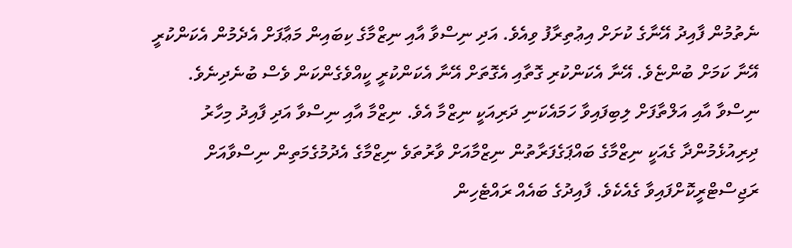ނެތުމުން ފާއިދު އޭނާގެ ކުށަށް އިޢުތިރާފު ވިއެވެ. އަދި ނިސްވާ އާއި ނިޒްމާގެ ކިބައިން މަޢާފަށް އެދެމުން އެކަންކުރީ އޭނާ ކަމަށް ބުންޏެވެ. އޭނާ އެކަންކުރި ގޮތާއި އެގޮތަށް އޭނާ އެކަންކުރީ ކީއްވެގެންކަން ވެސް ބުނެދިނެވެ.
ނިސްވާ އާއި އަލްތާފަށް ލިބިފައިވާ ހަމައެކަނި ދަރިއަކީ ނިޒްމާ އެވެ. ނިޒްމާ އާއި ނިސްވާ އަދި ފާއިދު މިހާރު ދިރިއުޅެމުންދާ ގެއަކީ ނިޒްމާގެ ބައްޕަގެފަރާތުން ނިޒްމާއަށް ވާރުތަވެ ނިޒްމާގެ އެދުމުގެމަތިން ނިސްވާއަށް ރަޖިސްޓްރީކޮށްފައިވާ ގެއެކެވެ. ފާއިދުގެ ބައެއް ރައްޓެހިން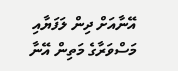އޭނާއަށް ދިން ލަފަޔާއި މަސްވަރާގެ މަތިން އޭނާ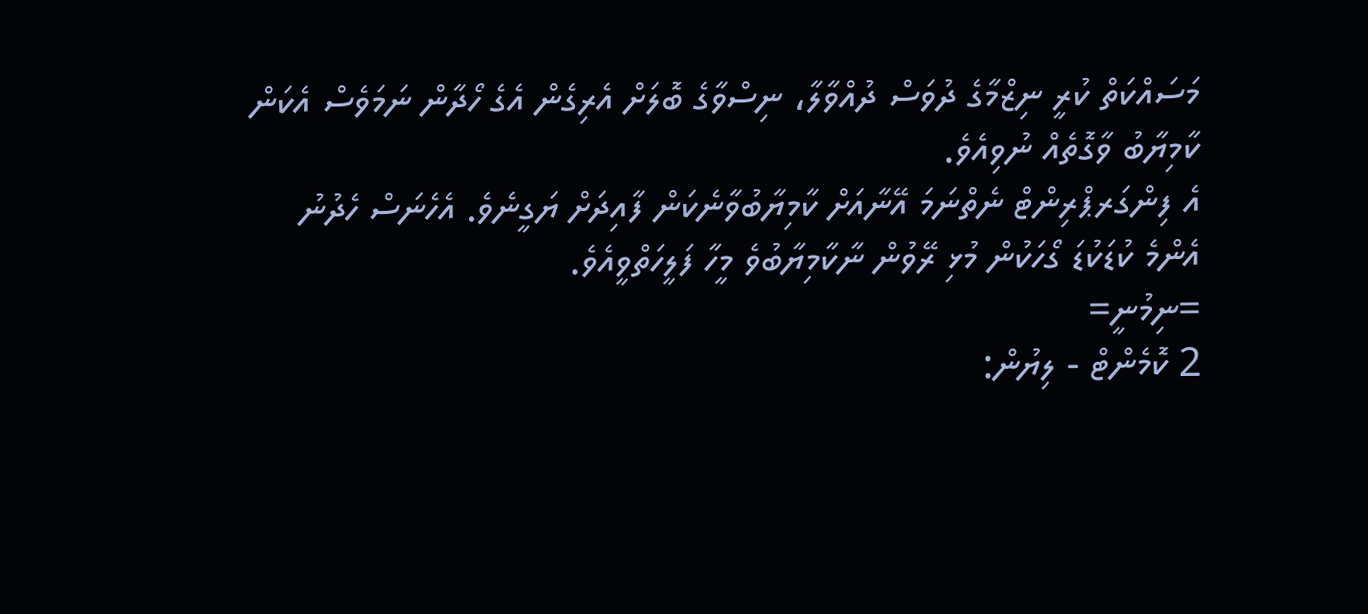މަސައްކަތް ކުރީ ނިޒްމާގެ ދުވަސް ދުއްވާލާ، ނިސްވާގެ ބޮލަށް އެރިގެން އެގެ ހޯދާން ނަމަވެސް އެކަން ކާމިޔާބު ވާގޮތެއް ނުވިއެވެ.
އެ ފިންގަރޕްރިންޓް ނެތްނަމަ އޭނާއަށް ކާމިޔާބުވާނެކަން ފާއިދަށް ޔަގީނެވެ. އެހެނަސް ހެދުނު އެންމެ ކުޑަކުޑަ ގޯހަކުން މުޅި ރޭވުން ނާކާމިޔާބުވެ މީހާ ފަލީހަތްވީއެވެ.
=ނިމުނީ=
2 ކޮމެންޓް - ލިޔުން: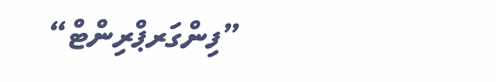”ފިންގަރޕްރިންޓް“